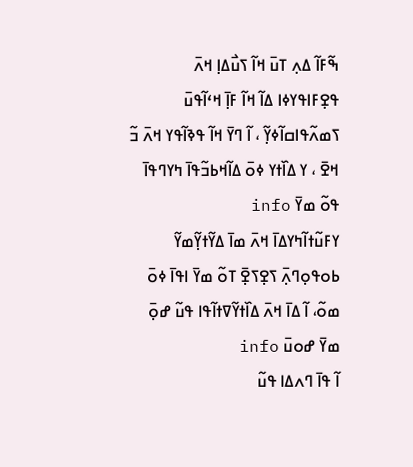ߒ߬ߓߊ߬ ߡߍ߲ ߠߎ߫ ߞߊ߬ ߖߎ߯ߡߊ߲ ߞߍ߫ ߟߐ߲ߓߊߟߌߦߊ ߡߊ߬ ߞߊ߬ ߓߊ߲߫ ߞߵߊ߬ߟߎ߫ ߖߘߍ߬ߟߊߛߊ߬ߦߌ߲߬ ، ߊ߬ ߣߌ߫ ߞߊ߬ ߟߢߊ߬ߟߌ ߞߍ߫ ߏ߬ ߞߐ߫ ، ߌ ߡߊ߰ߙߌ ߦߋ߫ ߡߊ߬ߞߕߏ߬ߟߊ߫ ߤߌߣߟߊ߫ ߟߋ߬ ߘߌ߫ info
ߌߓߎ߬ߙߊ߬ߤߌߡߊ߫ ߞߍ߫ ߘߊ߫ ߡߌ߬ߙߌ߲߬ߘߌ߬ ߕߋߟߋ߲ߣߍ߲߫ ߖߐ߲ߖߐ߲߫ ߠߋ߬ ߘߌ߫ ߊߟߊ߫ ߦߋ߫ ߘߋ߬، ߊ߬ ߡߊ߫ ߞߍ߫ ߡߊ߰ߙߌ߬ߜߙߊ߬ߟߊ ߟߎ߬ ߝߋ߲߫ ߘߌ߫ ߝߋߎ߫ info
ߊ߬ ߟߊ߫ ߣߍߡߊ ߟߎ߬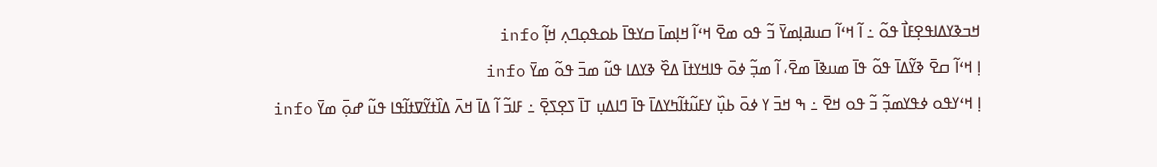ߞߏߢߌߡߊߟߐ߲ߓߊ߯ ߟߋ߬ ߸ ߊ߬ ߞߵߊ߬ ߛߎߥߊ߲ߘߌ߫ ߏ߬ ߟߋ ߘߐ߫ ߞߵߊ߬ ߞߊ߲ߘߊ߫ ߛߌߟߊ߫ ߕߋߟߋ߲ߣߍ߲ ߞߊ߲߬ info
ߊ߲ ߞߵߊ߬ ߛߐ߫ ߢߌ߬ߡߊ߫ ߟߋ߬ ߟߊ߫ ߘߎߢߊ߫ ߘߐ߫، ߊ߬ ߘߏ߲߬ ߦߋ߫ ߟߊߞߌߙߊ߫ ߡߐ߰ ߢߌߡߊ ߟߎ߬ ߘߏ߫ ߟߋ߬ ߘߌ߫ info
ߊ߲ ߞߵߌߟߋ ߦߟߌߘߏ߲߬ ߏ߬ ߟߋ ߞߐ߫ ߸ ߒ ߞߏ߫ ߌ ߦߋ߫ ߕߎ߲߰ ߌߓߎ߬ߙߊ߬ߤߌߡߊ߫ ߟߊ߫ ߣߊߡߎ߲ ߠߊ߫ ߖߐ߲ߖߐ߲߫ ߸ ߓߊߏ߬ ߊ߬ ߡߊ߫ ߞߍ߫ ߡߊ߰ߙߌ߬ߜߙߊ߬ߟߊ ߟߎ߬ ߝߋ߲߫ ߘߌ߫ info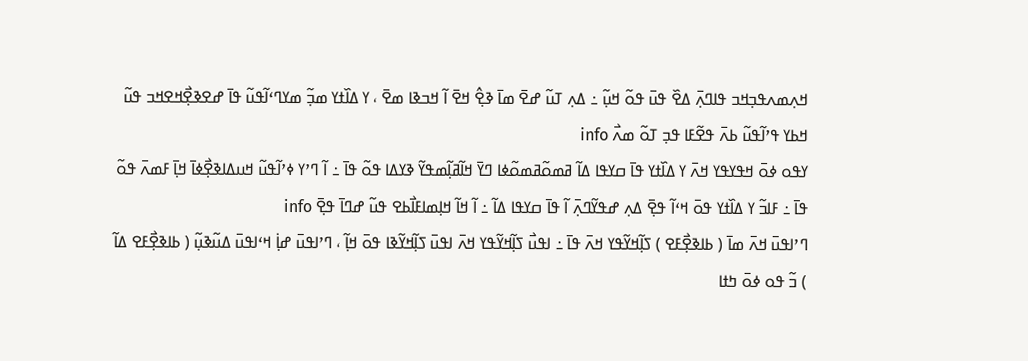ߞߍ߲ߘߍߟߏ߲ߞߏ ߟߊߣߍ߲߫ ߡߐ߰ ߟߎ߫ ߟߋ߬ ߞߎ߲߬ ߸ ߡߍ߲ ߠߎ߬ ߝߐ߫ ߘߊ߫ ߢߐ߲߮ ߞߐ߫ ߊ߬ ߞߏߢߊ ߘߐ߫ ، ߌ ߡߊ߰ߙߌ ߘߏ߲߬ ߘߌߣߵߊ߬ߟߎ߬ ߟߊ߫ ߝߐߢߐ߲߯ߞߐߞߏ ߟߎ߬ ߞߕߌ ߟߴߊ߬ߟߎ߬ ߕߍ߫ ߟߐ߬ߓߊ ߟߏ߲ ߠߋ߬ ߘߍ߯ info
ߌߟߋ ߦߋ߫ ߞߟߌߟߌ ߞߍ߫ ߌ ߡߊ߰ߙߌ ߟߊ߫ ߛߌߟߊ ߡߊ߬ ߥߘߋ߬ߥߘߋ߬ߦߊ ߣߌ߫ ߞߊ߬ߥߊ߲߬ߘߟߌ߬ ߢߌߡߊ ߟߋ߬ ߟߊ߫ ߸ ߊ߬ ߣߴߌ ߦߴߊ߬ߟߎ߬ ߞߎߡߊߢߐ߲߯ߦߊ߫ ߞߊ߲߫ ߓߘߍ߫ ߟߋ߬ ߟߊ߫ ߸ ߓߊߏ߬ ߌ ߡߊ߰ߙߌ ߟߋ߫ ߞߵߊ߬ ߟߐ߲߫ ߡߍ߲ ߝߟߌ߬ߣߍ߲߫ ߊ߬ ߟߊ߫ ߛߌߟߊ ߡߊ߬ ߸ ߊ߬ ߞߊ߬ ߞߊ߲ߘߊߓߊ߯ߕߐ ߟߎ߬ ߝߣߊ߫ ߟߐ߲߫ info
ߣߴߊߟߎ߫ ߞߍ߫ ߘߊ߫ ( ߕߊߢߐ߲߯ߓߐ ) ߖߊ߲߬ߞߌ߬ߟߌ ߞߍ߫ ߟߊ߫ ߸ ߊߟߎ߯ ߖߊ߲߬ߞߌ߬ߟߌ ߞߍ߫ ߊߟߎ߫ ߖߊ߲߬ߞߌ߬ߢߊ ߟߋ߫ ߞߊ߲߬ ، ߣߴߊߟߎ߫ ߝߊ߲߭ ߞߵߊߟߎ߫ ߡߎ߬ߢߎ߲߬ ( ߕߊߢߐ߲߯ߓߐ ߡߊ߬ ) ߏ߬ ߟߋ ߦߋ߫ ߤߙߊ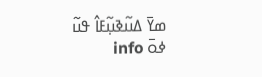ߘߌ߫ ߡߎ߬ߢߎ߲߬ߓߊ߮ ߟߎ߬ ߦߋ߫ info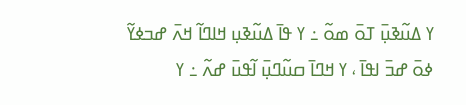ߌ ߡߎ߬ߢߎ߲߫ ߠߋ߫ ߘߋ߬ ߸ ߌ ߟߊ߫ ߡߎ߬ߢߎ߲ ߞߊߣߊ߬ ߞߍ߫ ߝߏߦߌ߬ ߦߋ߫ ߝߏ߫ ߊߟߊ߫ ، ߌ ߞߣߊ߫ ߛߎ߬ߣߎ߲߫ ߊ߬ߟߎ߫ ߝߍ߬ ߸ ߌ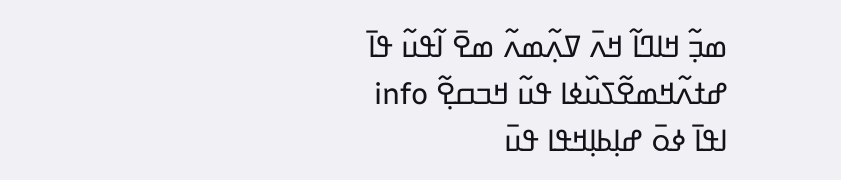ߘߏ߲߬ ߞߊߣߊ߬ ߞߍ߫ ߜߍ߲߬ߘߍ߬ ߘߐ߫ ߊ߬ߟߎ߬ ߟߊ߫ ߝߙߍ߬ߞߘߐ߬ߖߎ߰ߦߊ ߟߎ߬ ߞߏߛߐ߲߬ info
ߊߟߊ߫ ߦߋ߫ ߝߊ߲ߕߊ߲ߞߟߊ ߟߎ߫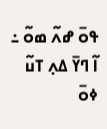ߟߋ߫ ߝߍ߬ ߘߋ߬ ߸ ߊ߬ ߣߌ߫ ߡߍ߲ ߠߎ߬ ߦߋ߫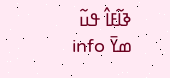ߢߊ߬ߓߊ߮ ߟߎ߬ ߘߌ߫ info